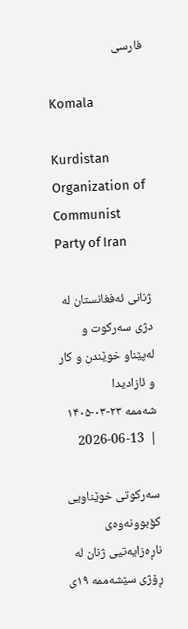فارسی

Komala

Kurdistan Organization of Communist Party of Iran

ژنانی ئەفغانستان لە دژی سەرکوت و لەپێناو خوێندن و کار و ئازادیدا
شەممە ۲۳-۰۳-۱۴۰۵   |  13-06-2026

سەرکوتی خوێناویی کۆبوونەوەی ناڕەزایەتیی ژنان لە ڕۆژی سێشەممە ١٩ی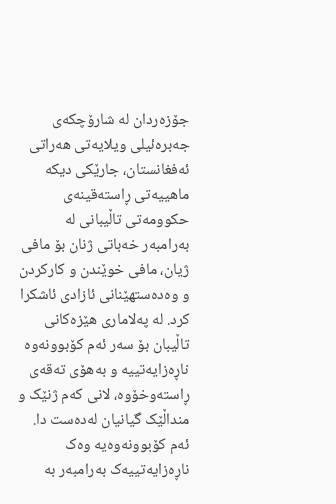جۆزەردان لە شارۆچکەی جەبرەئیلی ویلایەتی هەراتی ئەفغانستان، جارێکی دیکە ماهییەتی ڕاستەقینەی حکوومەتی تاڵیبانی لە بەرامبەر خەباتی ژنان بۆ مافی ژیان، مافی خوێندن و کارکردن و وەدەستهێنانی ئازادی ئاشکرا کرد. لە پەلاماری هێزەکانی تاڵیبان بۆ سەر ئەم کۆبوونەوە ناڕەزایەتییە و بەهۆی تەقەی ڕاستەوخۆوە، لانی کەم ژنێک و منداڵێک گیانیان لەدەست دا. ئەم کۆبوونەوەیە وەک ناڕەزایەتییەک بەرامبەر بە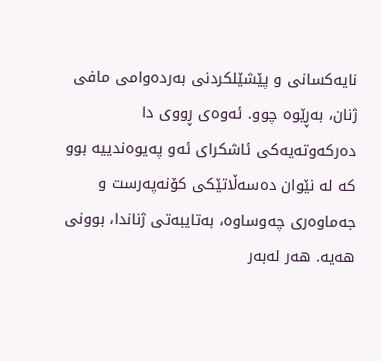نایەکسانی و پێشێلکردنی بەردەوامی مافی ژنان، بەڕێوە چوو. ئەوەی ڕووی دا دەرکەوتەیەکی ئاشکرای ئەو پەیوەندییە بوو کە لە نێوان دەسەڵاتێکی کۆنەپەرست و جەماوەری چەوساوە، بەتایبەتی ژناندا، بوونی هەیە. هەر لەبەر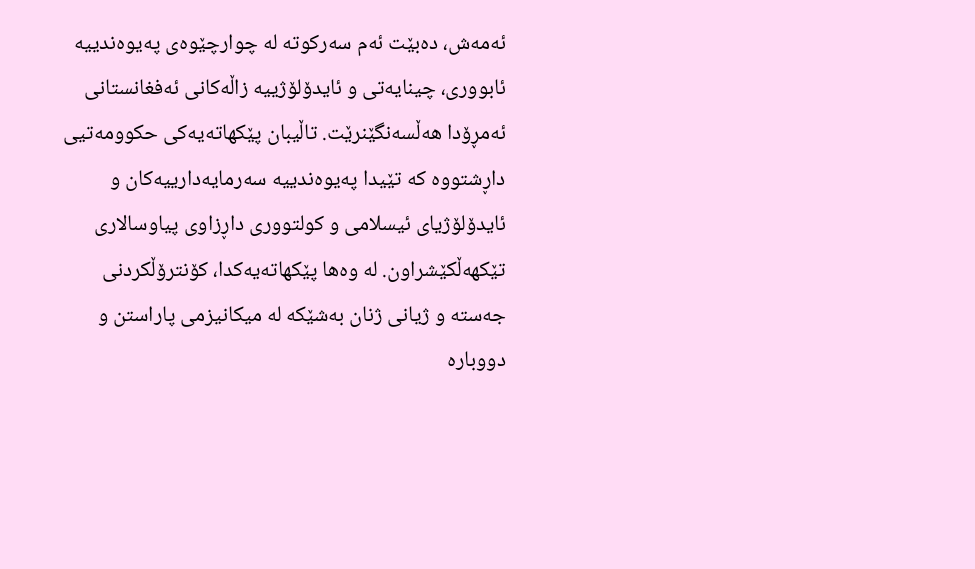ئەمەش، دەبێت ئەم سەرکوتە لە چوارچێوەی پەیوەندییە ئابووری، چینایەتی و ئایدۆلۆژییە زاڵەکانی ئەفغانستانی ئەمڕۆدا هەڵسەنگێنرێت. تاڵیبان پێکهاتەیەکی حکوومەتیی داڕشتووە کە تێیدا پەیوەندییە سەرمایەدارییەکان و ئایدۆلۆژیای ئیسلامی و کولتووری داڕزاوی پیاوسالاری تێکهەڵکێشراون. لە وەها پێکهاتەیەکدا، کۆنترۆڵکردنی جەستە و ژیانی ژنان بەشێکە لە میکانیزمی پاراستن و دووبارە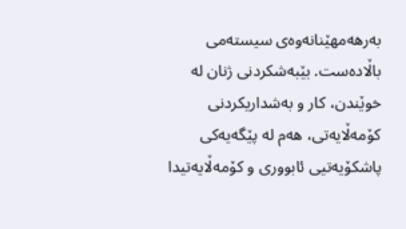بەرهەمهێنانەوەی سیستەمی باڵادەست. بێبەشکردنی ژنان لە خوێندن، کار و بەشداریکردنی کۆمەڵایەتی، هەم لە پێگەیەکی پاشکۆیەتیی ئابووری و کۆمەڵایەتیدا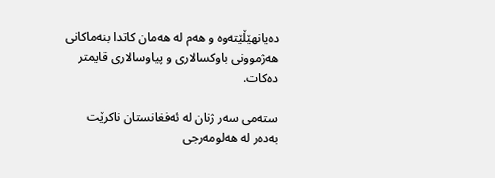دەیانهێڵێتەوە و هەم لە هەمان کاتدا بنەماکانی هەژموونی باوکسالاری و پیاوسالاری قایمتر دەکات.

ستەمی سەر ژنان لە ئەفغانستان ناکرێت بەدەر لە هەلومەرجی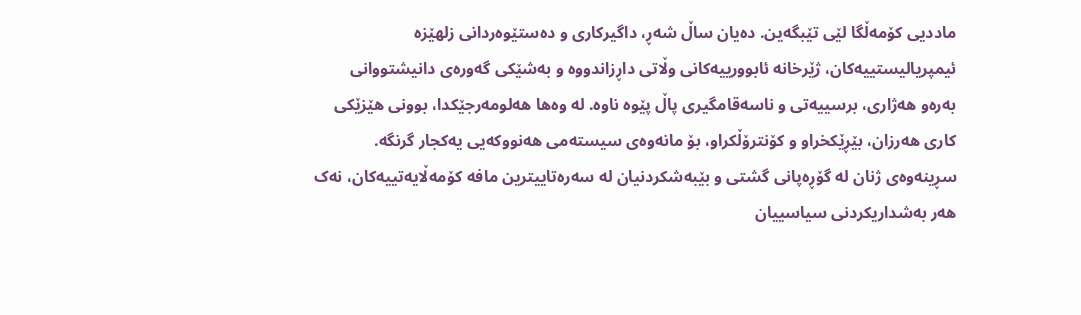ماددیی کۆمەڵگا لێی تێبگەین. دەیان ساڵ شەڕ، داگیرکاری و دەستێوەردانی زلهێزە ئیمپریالیستییەکان، ژێرخانە ئابوورییەکانی وڵاتی داڕزاندووە و بەشێکی گەورەی دانیشتووانی بەرەو هەژاری، برسییەتی و ناسەقامگیری پاڵ پێوە ناوە. لە وەها هەلومەرجێکدا، بوونی هێزێکی کاری هەرزان، بێڕێکخراو و کۆنترۆڵکراو، بۆ مانەوەی سیستەمی هەنووکەیی یەکجار گرنگە. سڕینەوەی ژنان لە گۆڕەپانی گشتی و بێبەشکردنیان لە سەرەتاییترین مافە کۆمەڵایەتییەکان، نەک هەر بەشداریکردنی سیاسییان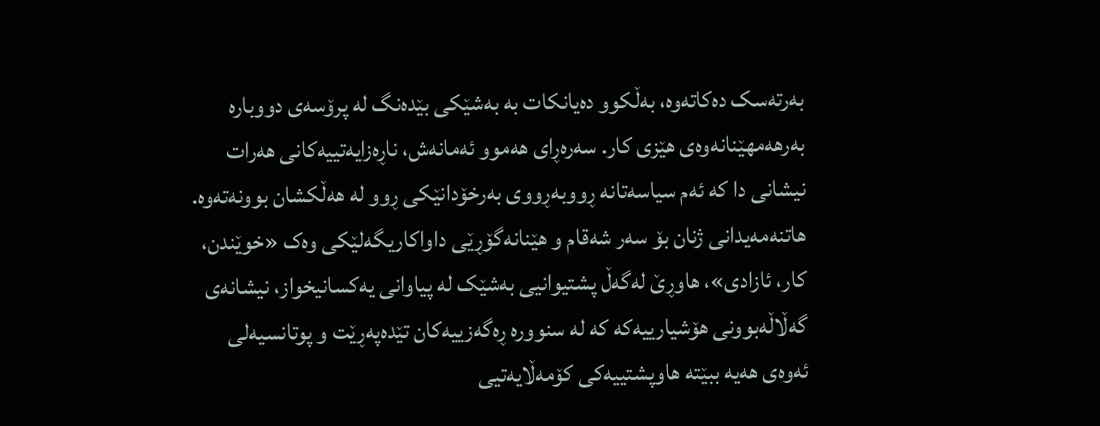بەرتەسک دەکاتەوە، بەڵکوو دەیانکات بە بەشێکی بێدەنگ لە پرۆسەی دووبارە بەرهەمهێنانەوەی هێزی کار. سەرەڕای هەموو ئەمانەش، ناڕەزایەتییەکانی هەرات نیشانی دا کە ئەم سیاسەتانە ڕووبەڕووی بەرخۆدانێکی ڕوو لە هەڵکشان بوونەتەوە. هاتنەمەیدانی ژنان بۆ سەر شەقام و هێنانەگۆڕێی داواکاریگەلێکی وەک «خوێندن، کار، ئازادی»، هاوڕێ لەگەڵ پشتیوانیی بەشێک لە پیاوانی یەکسانیخواز، نیشانەی گەڵاڵەبوونی هۆشیارییەکە کە لە سنوورە ڕەگەزییەکان تێدەپەڕێت و پوتانسیەلی ئەوەی هەیە ببێتە هاوپشتییەکی کۆمەڵایەتیی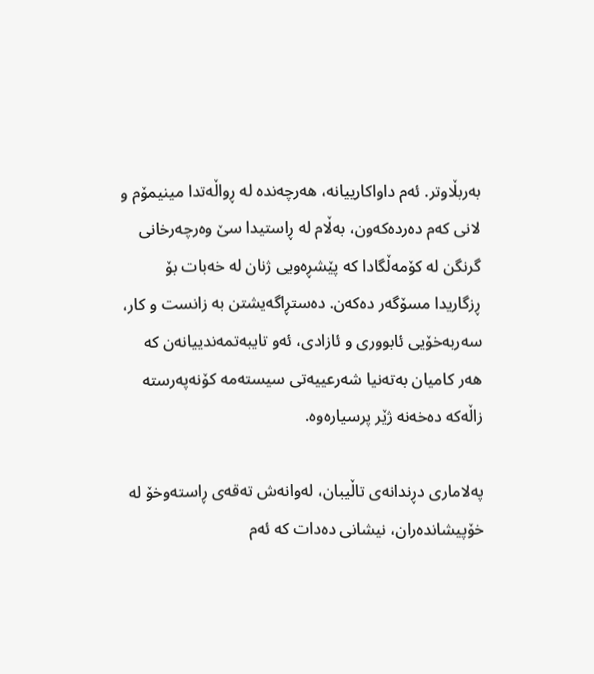بەربڵاوتر. ئەم داواکارییانە، هەرچەندە لە ڕواڵەتدا مینیمۆم و لانی کەم دەردەکەون، بەڵام لە ڕاستیدا سێ وەرچەرخانی گرنگن لە کۆمەڵگادا کە پێشڕەویی ژنان لە خەبات بۆ ڕزگاریدا مسۆگەر دەکەن. دەستڕاگەیشتن بە زانست و کار، سەربەخۆیی ئابووری و ئازادی، ئەو تایبەتمەندییانەن کە هەر کامیان بەتەنیا شەرعییەتی سیستەمە کۆنەپەرستە زاڵەکە دەخەنە ژێر پرسیارەوە.

پەلاماری دڕندانەی تاڵیبان، لەوانەش تەقەی ڕاستەوخۆ لە خۆپیشاندەران، نیشانی دەدات کە ئەم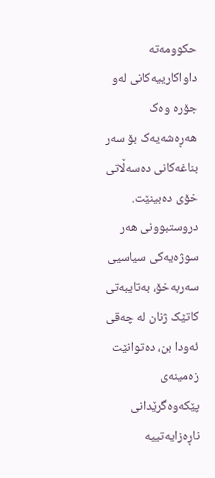حکوومەتە داواکارییەکانی لەو جۆرە وەک هەڕەشەیەک بۆ سەر بناغەکانی دەسەڵاتی خۆی دەبینێت. دروستبوونی هەر سوژەیەکی سیاسیی سەربەخۆ، بەتایبەتی کاتێک ژنان لە چەقی ئەودا بن، دەتوانێت زەمینەی پێکەوەگرێدانی ناڕەزایەتییە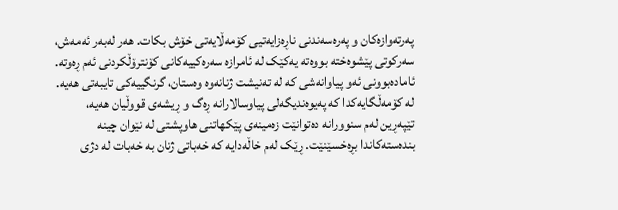پەرتەوازەکان و پەرەسەندنی ناڕەزایەتیی کۆمەڵایەتی خۆش بکات. هەر لەبەر ئەمەش، سەرکوتی پێشوەختە بووەتە یەکێک لە ئامرازە سەرەکییەکانی کۆنترۆڵکردنی ئەم ڕەوتە. ئامادەبوونی ئەو پیاوانەشی کە لە تەنیشت ژنانەوە وەستان، گرنگییەکی تایبەتی هەیە. لە کۆمەڵگایەکدا کە پەیوەندیگەلی پیاوسالارانە ڕەگ و ڕیشەی قووڵیان هەیە، تێپەڕین لەم سنوورانە دەتوانێت زەمینەی پێکهاتنی هاوپشتی لە نێوان چینە بندەستەکاندا بڕەخسێنێت. ڕێک لەم خاڵەدایە کە خەباتی ژنان بە خەبات لە دژی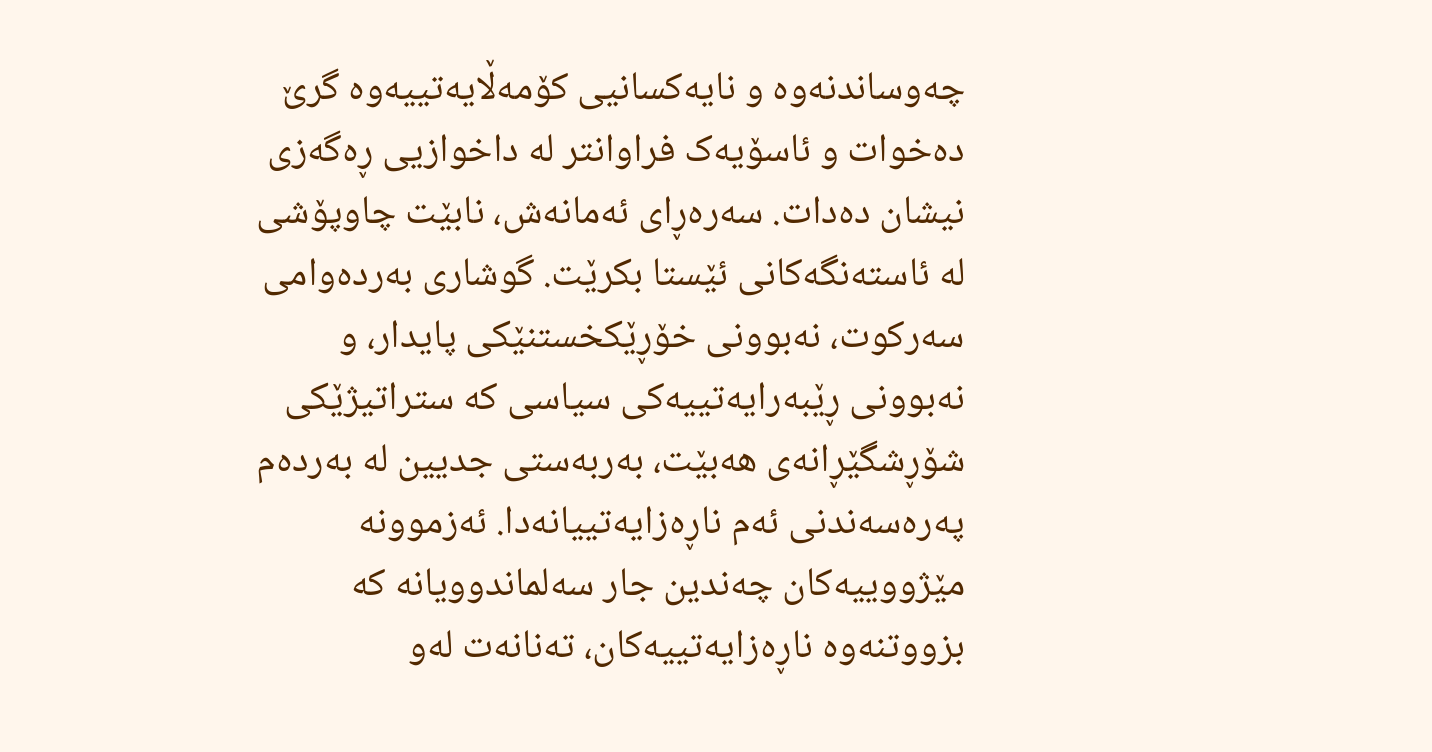چەوساندنەوە و نایەکسانیی کۆمەڵایەتییەوە گرێ دەخوات و ئاسۆیەک فراوانتر لە داخوازیی ڕەگەزی نیشان دەدات. سەرەڕای ئەمانەش، نابێت چاوپۆشی لە ئاستەنگەکانی ئێستا بکرێت. گوشاری بەردەوامی سەرکوت، نەبوونی خۆڕێکخستنێکی پایدار، و نەبوونی ڕێبەرایەتییەکی سیاسی کە ستراتیژێکی شۆڕشگێڕانەی هەبێت، بەربەستی جدیین لە بەردەم پەرەسەندنی ئەم ناڕەزایەتییانەدا. ئەزموونە مێژووییەکان چەندین جار سەلماندوویانە کە بزووتنەوە ناڕەزایەتییەکان، تەنانەت لەو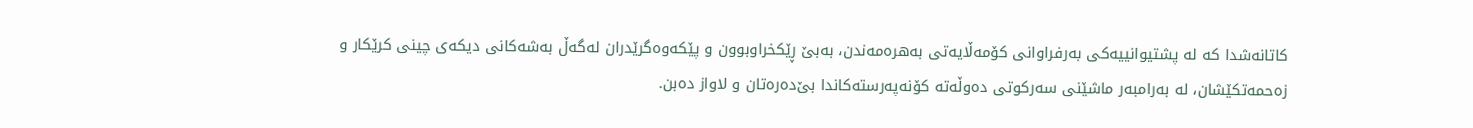کاتانەشدا کە لە پشتیوانییەکی بەرفراوانی کۆمەڵایەتی بەهرەمەندن، بەبێ ڕێکخراوبوون و پێکەوەگرێدران لەگەڵ بەشەکانی دیکەی چینی کرێکار و زەحمەتکێشان، لە بەرامبەر ماشێنی سەرکوتی دەوڵەتە کۆنەپەرستەکاندا بێ‌دەرەتان و لاواز دەبن.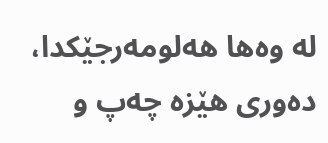لە وەها هەلومەرجێکدا، دەوری هێزە چەپ و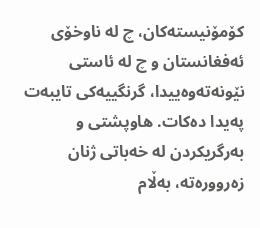کۆمۆنیستەکان، چ لە ناوخۆی ئەفغانستان و چ لە ئاستی نێونەتەوەییدا، گرنگییەکی تایبەت پەیدا دەکات. هاوپشتی و بەرگریکردن لە خەباتی ژنان زەروورەتە، بەڵام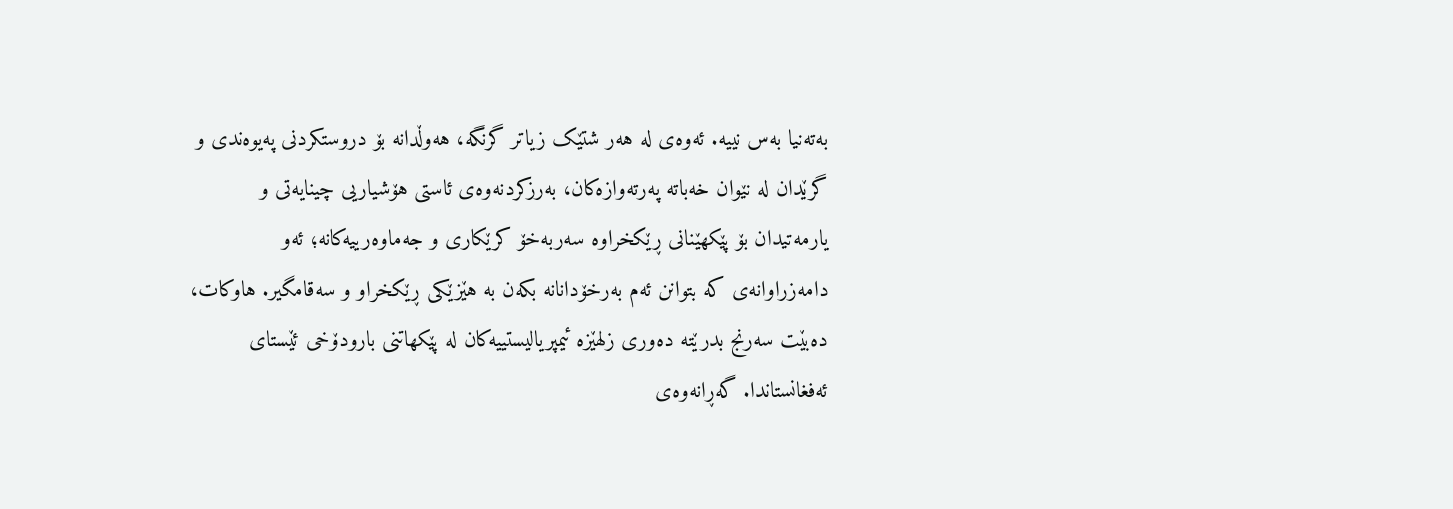بەتەنیا بەس نییە. ئەوەی لە هەر شتێک زیاتر گرنگە، هەوڵدانە بۆ دروستکردنی پەیوەندی و گرێدان لە نێوان خەباتە پەرتەوازەکان، بەرزکردنەوەی ئاستی هۆشیاریی چینایەتی و یارمەتیدان بۆ پێکهێنانی ڕێکخراوە سەربەخۆ کرێکاری و جەماوەرییەکانە؛ ئەو دامەزراوانەی کە بتوانن ئەم بەرخۆدانانە بکەن بە هێزێکی ڕێکخراو و سەقامگیر. هاوکات، دەبێت سەرنج بدرێتە دەوری زلهێزە ئیمپریالیستییەکان لە پێکهاتنی بارودۆخی ئێستای ئەفغانستاندا. گەڕانەوەی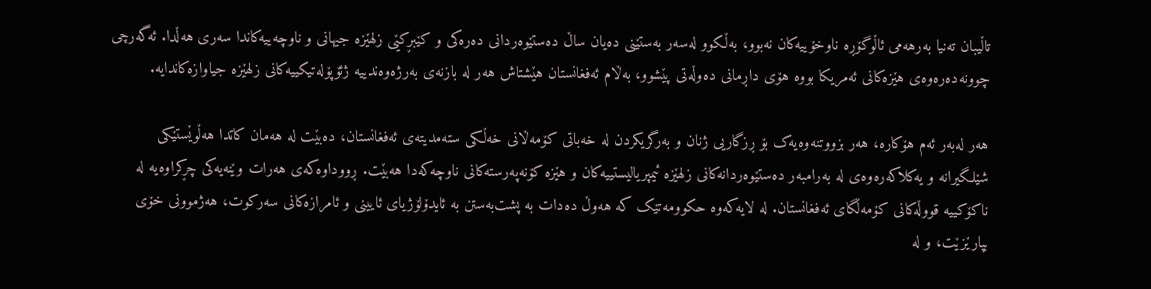تاڵیبان تەنیا بەرهەمی ئاڵوگۆڕە ناوخۆییەکان نەبوو، بەڵکوو لەسەر بەستێنی دەیان ساڵ دەستێوەردانی دەرەکی و کێبڕکێی زلهێزە جیهانی و ناوچەییەکاندا سەری هەڵدا. ئەگەرچی چوونەدەرەوەی هێزەکانی ئەمریکا بووە هۆی داڕمانی دەوڵەتی پێشوو، بەڵام ئەفغانستان هێشتاش هەر لە بازنەی بەرژەوەندییە ژئۆپۆلەتیکییەکانی زلهێزە جیاوازەکاندایە.

هەر لەبەر ئەم هۆکارە، هەر بزووتنەوەیەک بۆ ڕزگاریی ژنان و بەرگریکردن لە خەباتی کۆمەڵانی خەڵکی ستەمدیتەی ئەفغانستان، دەبێت لە هەمان کاتدا هەڵوێستێکی شێلگیرانە و یەکلاکەرەوەی لە بەرامبەر دەستێوەردانەکانی زلهێزە ئیمپریالیستییەکان و هێزە کۆنەپەرستەکانی ناوچەکەدا هەبێت. ڕووداوەکەی هەرات وێنەیەکی چڕکراوەیە لە ناکۆکییە قووڵەکانی کۆمەڵگای ئەفغانستان. لە لایەکەوە حکوومەتێک کە هەوڵ دەدات بە پشت‌بەستن بە ئایدۆلۆژیای ئایینی و ئامرازەکانی سەرکوت، هەژموونی خۆی بپارێزێت، و لە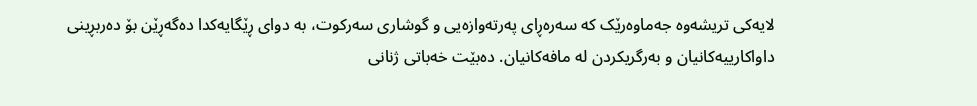لایەکی تریشەوە جەماوەرێک کە سەرەڕای پەرتەوازەیی و گوشاری سەرکوت، بە دوای ڕێگایەکدا دەگەڕێن بۆ دەربڕینی داواکارییەکانیان و بەرگریکردن لە مافەکانیان. دەبێت خەباتی ژنانی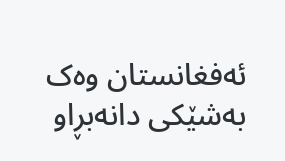ئەفغانستان وەک بەشێکی دانەبڕاو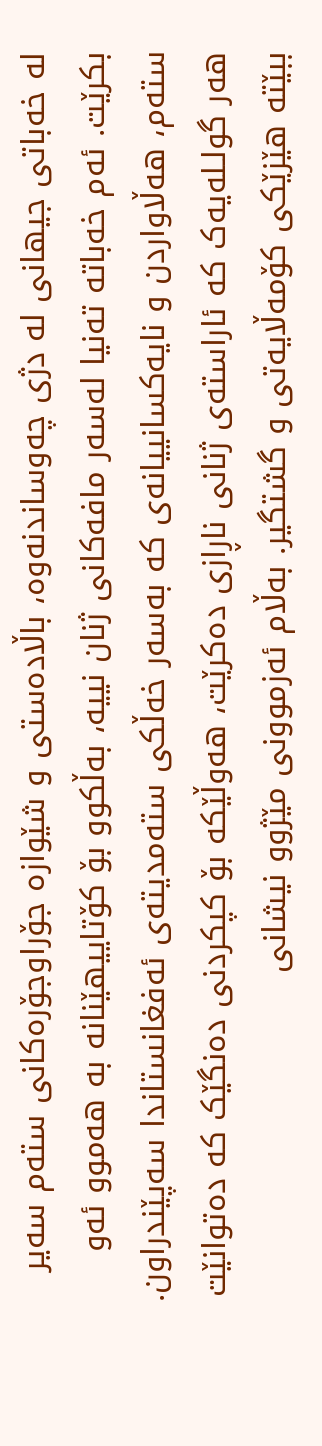لە خەباتی جیهانی لە دژی چەوساندنەوە، باڵادەستی و شێوازە جۆراوجۆرەکانی ستەم سەیر بکرێت. ئەم خەباتە تەنیا لەسەر مافەکانی ژنان نییە، بەڵکوو بۆ کۆتاییهێنانە بە هەموو ئەو ستەم، هەڵاواردن و نایەکسانییانەی کە بەسەر خەڵکی ستەمدیتەی ئەفغانستاندا سەپێندراون. هەر گولـلەیەک کە ئاراستەی ژنانی ناڕازی دەکرێت، هەوڵێکە بۆ کپکردنی دەنگێک کە دەتوانێت ببێتە هێزێکی کۆمەڵایەتی و گشتگیر. بەڵام ئەزموونی مێژوو نیشانی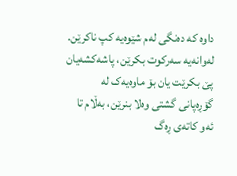داوە کە دەنگی لەم شێوەیە کپ ناکرێن. لەوانەیە سەرکوت بکرێن، پاشەکشەیان پێ بکرێت یان بۆ ماوەیەک لە گۆڕەپانی گشتی وەلا بنرێن، بەڵام تا ئەو کاتەی ڕەگ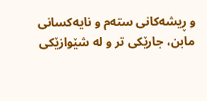و ڕیشەکانی ستەم و نایەکسانی مابن، جارێکی تر و لە شێوازێکی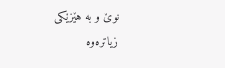نوێ و بە هێزێکی زیاترەوە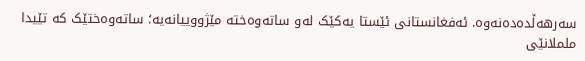سەرهەڵدەدەنەوە. ئەفغانستانی ئێستا یەکێک لەو ساتەوەختە مێژووییانەیە؛ ساتەوەختێک کە تێیدا ململانێی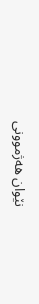نێوان هەژموونی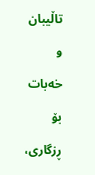تاڵیبان و خەبات بۆ ڕزگاری،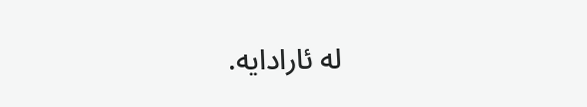لە ئارادایە.